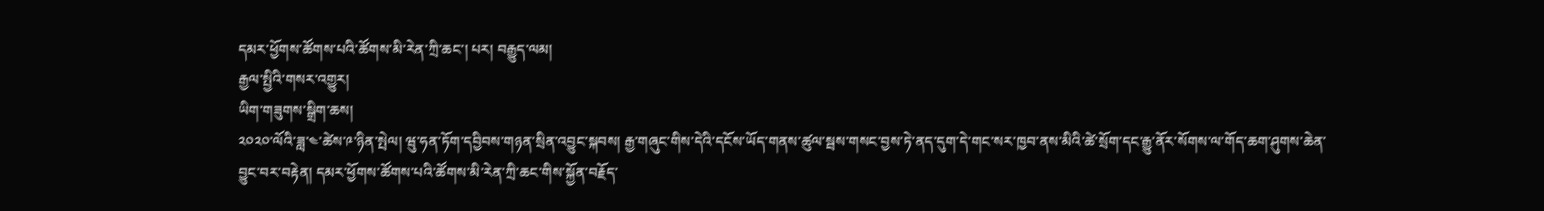དམར་ཕྱོགས་ཚོགས་པའི་ཚོགས་མི་རེན་ཀྲི་ཆང་། པར། བརྒྱུད་ལམ།
རྒྱལ་སྤྱིའི་གསར་འགྱུར།
ཡིག་གཟུགས་སྒྲིག་ཆས།
༢༠༢༠་ལོའི་ཟླ་༤་ཚེས་༩་ཉིན་སྤེལ། ཝུ་ཧན་ཏོག་དབྱིབས་གཉན་སྲིན་འབྱུང་སྐབས། རྒྱ་གཞུང་གིས་དེའི་དངོས་ཡོད་གནས་ཚུལ་སྦས་གསང་བྱས་ཏེ་ནད་དུག་དེ་གང་སར་ཁྱབ་ནས་མིའི་ཚེ་སྲོག་དང་རྒྱུ་ནོར་སོགས་ལ་གོད་ཆག་ཤུགས་ཆེན་བྱུང་བར་བརྟེན། དམར་ཕྱོགས་ཚོགས་པའི་ཚོགས་མི་རེན་ཀྲི་ཆང་གིས་སྐྱོན་བརྗོད་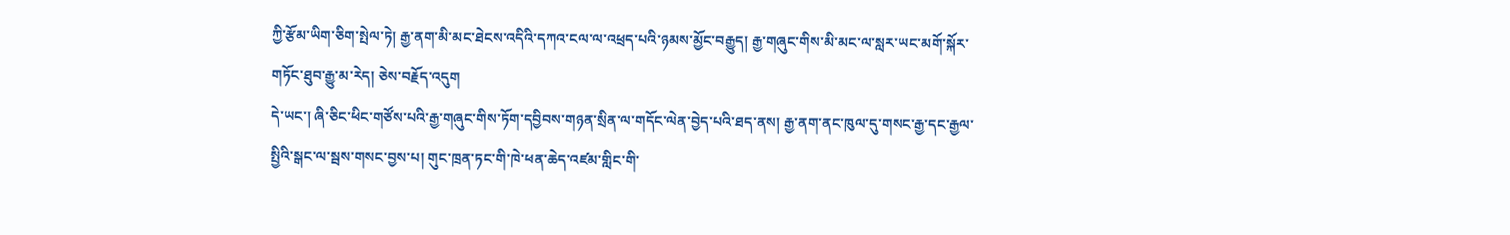ཀྱི་རྩོམ་ཡིག་ཅིག་སྤེལ་ཏེ། རྒྱ་ནག་མི་མང་ཐེངས་འདིའི་དཀའ་ངལ་ལ་འཕྲད་པའི་ཉམས་མྱོང་བརྒྱུད། རྒྱ་གཞུང་གིས་མི་མང་ལ་སླར་ཡང་མགོ་སྐོར་གཏོང་ཐུབ་རྒྱུ་མ་རེད། ཅེས་བརྗོད་འདུག
དེ་ཡང་། ཞི་ཅིང་ཕིང་གཙོས་པའི་རྒྱ་གཞུང་གིས་ཏོག་དབྱིབས་གཉན་སྲིན་ལ་གདོང་ལེན་བྱེད་པའི་ཐད་ནས། རྒྱ་ནག་ནང་ཁུལ་དུ་གསང་རྒྱ་དང་རྒྱལ་སྤྱིའི་སྒང་ལ་སྦས་གསང་བྱས་པ། གུང་ཁྲན་ཏང་གི་ཁེ་ཕན་ཆེད་འཛམ་གླིང་གི་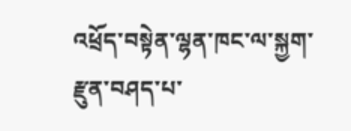འཕྲོད་བསྟེན་ལྷན་ཁང་ལ་སྐྱག་རྫུན་བཤད་པ་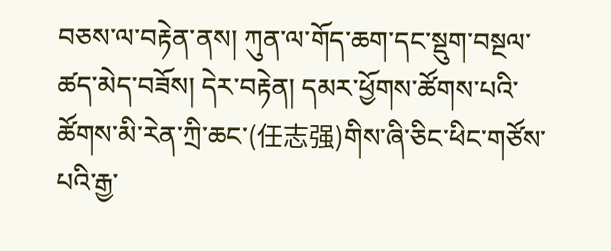བཅས་ལ་བརྟེན་ནས། ཀུན་ལ་གོད་ཆག་དང་སྡུག་བསྔལ་ཚད་མེད་བཟོས། དེར་བརྟེན། དམར་ཕྱོགས་ཚོགས་པའི་ཚོགས་མི་རེན་ཀྲི་ཆང་(任志强)གིས་ཞི་ཅིང་ཕིང་གཙོས་པའི་རྒྱ་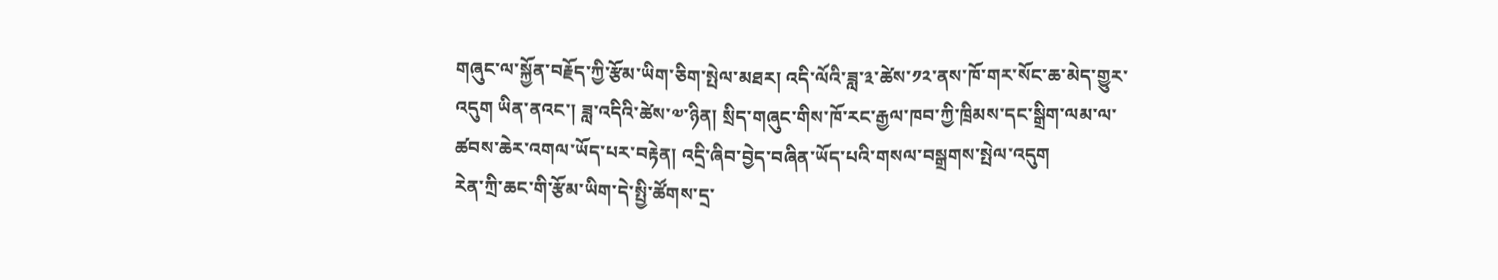གཞུང་ལ་སྐྱོན་བརྗོད་ཀྱི་རྩོམ་ཡིག་ཅིག་སྤེལ་མཐར། འདི་ལོའི་ཟླ་༣་ཚེས་༡༢་ནས་ཁོ་གར་སོང་ཆ་མེད་གྱུར་འདུག ཡིན་ནའང་། ཟླ་འདིའི་ཚེས་༧་ཉིན། སྲིད་གཞུང་གིས་ཁོ་རང་རྒྱལ་ཁབ་ཀྱི་ཁྲིམས་དང་སྒྲིག་ལམ་ལ་ཚབས་ཆེར་འགལ་ཡོད་པར་བརྟེན། འདྲི་ཞིབ་བྱེད་བཞིན་ཡོད་པའི་གསལ་བསྒྲགས་སྤེལ་འདུག
རེན་ཀྲི་ཆང་གི་རྩོམ་ཡིག་དེ་སྤྱི་ཚོགས་དྲ་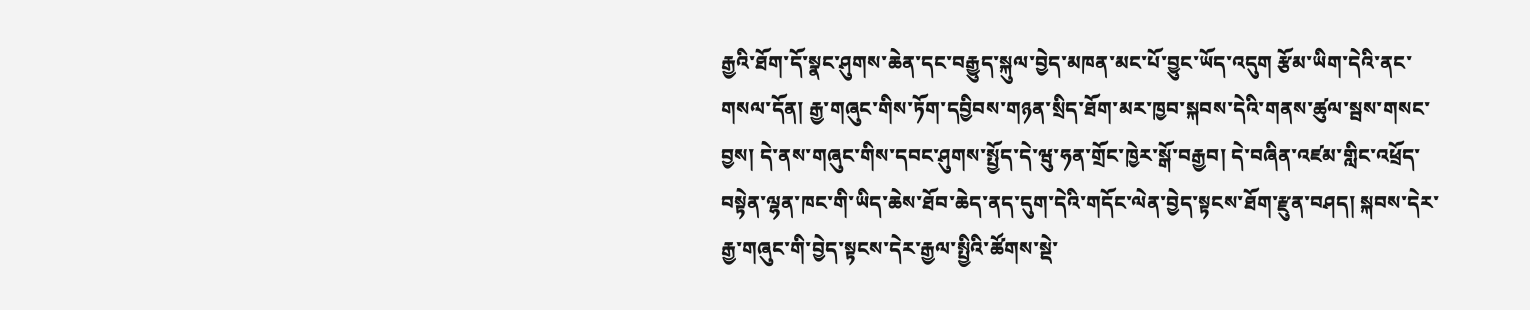རྒྱའི་ཐོག་དོ་སྣང་ཤུགས་ཆེན་དང་བརྒྱུད་སྐུལ་བྱེད་མཁན་མང་པོ་བྱུང་ཡོད་འདུག རྩོམ་ཡིག་དེའི་ནང་གསལ་དོན། རྒྱ་གཞུང་གིས་ཏོག་དབྱིབས་གཉན་སྲིད་ཐོག་མར་ཁྱབ་སྐབས་དེའི་གནས་ཚུལ་སྦས་གསང་བྱས། དེ་ནས་གཞུང་གིས་དབང་ཤུགས་སྤྱོད་དེ་ཝུ་ཧན་གྲོང་ཁྱེར་སྒོ་བརྒྱབ། དེ་བཞིན་འཛམ་གླིང་འཕྲོད་བསྟེན་ལྷན་ཁང་གི་ཡིད་ཆེས་ཐོབ་ཆེད་ནད་དུག་དེའི་གདོང་ལེན་བྱེད་སྟངས་ཐོག་རྫུན་བཤད། སྐབས་དེར་རྒྱ་གཞུང་གི་བྱེད་སྟངས་དེར་རྒྱལ་སྤྱིའི་ཚོགས་སྡེ་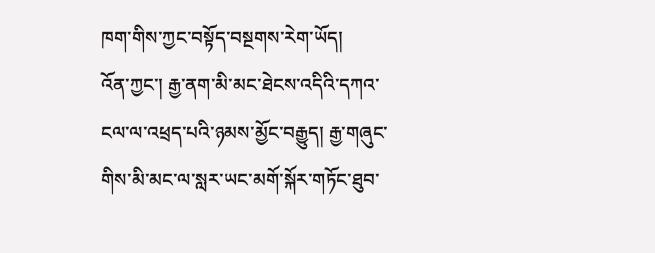ཁག་གིས་ཀྱང་བསྟོད་བསྔགས་རེག་ཡོད།
འོན་ཀྱང་། རྒྱ་ནག་མི་མང་ཐེངས་འདིའི་དཀའ་ངལ་ལ་འཕྲད་པའི་ཉམས་མྱོང་བརྒྱུད། རྒྱ་གཞུང་གིས་མི་མང་ལ་སླར་ཡང་མགོ་སྐོར་གཏོང་ཐུབ་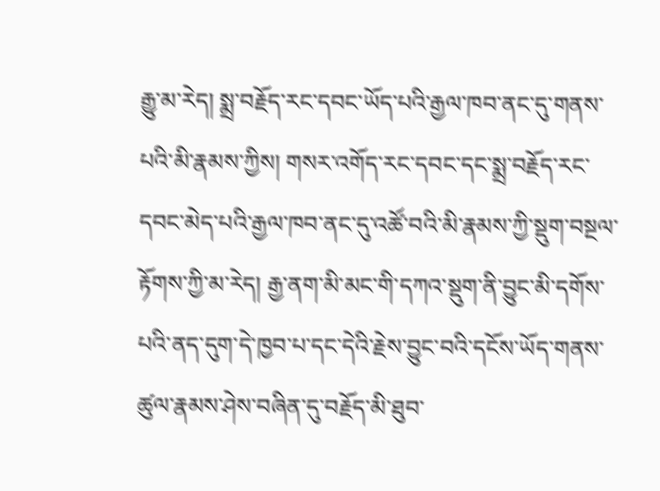རྒྱུ་མ་རེད། སྨྲ་བརྗོད་རང་དབང་ཡོད་པའི་རྒྱལ་ཁབ་ནང་དུ་གནས་པའི་མི་རྣམས་ཀྱིས། གསར་འགོད་རང་དབང་དང་སྨྲ་བརྗོད་རང་དབང་མེད་པའི་རྒྱལ་ཁབ་ནང་དུ་འཚོ་བའི་མི་རྣམས་ཀྱི་སྡུག་བསྔལ་རྟོགས་ཀྱི་མ་རེད། རྒྱ་ནག་མི་མང་གི་དཀའ་སྡུག་ནི་བྱུང་མི་དགོས་པའི་ནད་དུག་དེ་ཁྱབ་པ་དང་དེའི་རྗེས་བྱུང་བའི་དངོས་ཡོད་གནས་ཚུལ་རྣམས་ཤེས་བཞིན་དུ་བརྗོད་མི་ཐུབ་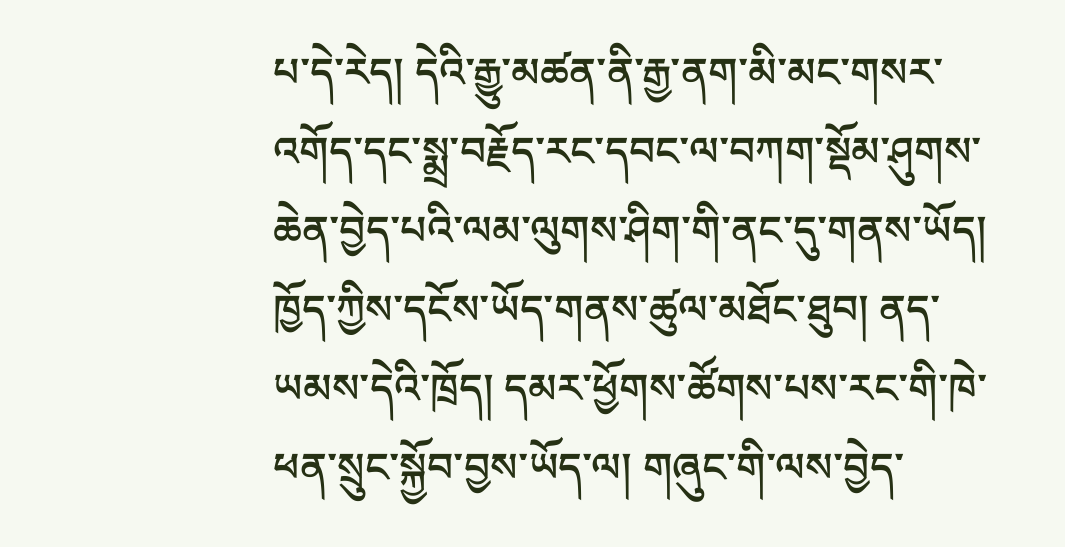པ་དེ་རེད། དེའི་རྒྱུ་མཚན་ནི་རྒྱ་ནག་མི་མང་གསར་འགོད་དང་སྨྲ་བརྗོད་རང་དབང་ལ་བཀག་སྡོམ་ཤུགས་ཆེན་བྱེད་པའི་ལམ་ལུགས་ཤིག་གི་ནང་དུ་གནས་ཡོད།
ཁྱོད་ཀྱིས་དངོས་ཡོད་གནས་ཚུལ་མཐོང་ཐུབ། ནད་ཡམས་དེའི་ཁྲོད། དམར་ཕྱོགས་ཚོགས་པས་རང་གི་ཁེ་ཕན་སྲུང་སྐྱོབ་བྱས་ཡོད་ལ། གཞུང་གི་ལས་བྱེད་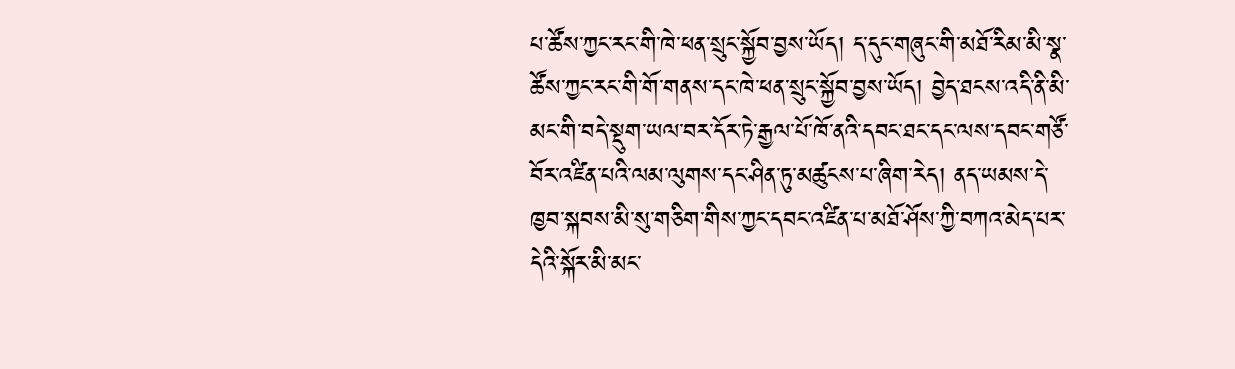པ་ཚོས་ཀྱང་རང་གི་ཁེ་ཕན་སྲུང་སྐྱོབ་བྱས་ཡོད། ད་དུང་གཞུང་གི་མཐོ་རིམ་མི་སྣ་ཚོས་ཀྱང་རང་གི་གོ་གནས་དང་ཁེ་ཕན་སྲུང་སྐྱོབ་བྱས་ཡོད། བྱེད་ཐངས་འདི་ནི་མི་མང་གི་བདེ་སྡུག་ཡལ་བར་དོར་ཏེ་རྒྱལ་པོ་ཁོ་ནའི་དབང་ཐང་དང་ལས་དབང་གཙོ་བོར་འཛིན་པའི་ལམ་ལུགས་དང་ཤིན་ཏུ་མཚུངས་པ་ཞིག་རེད། ནད་ཡམས་དེ་ཁྱབ་སྐབས་མི་སུ་གཅིག་གིས་ཀྱང་དབང་འཛིན་པ་མཐོ་ཤོས་ཀྱི་བཀའ་མེད་པར་དེའི་སྐོར་མི་མང་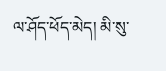ལ་ཤོད་ཕོད་མེད། མི་སུ་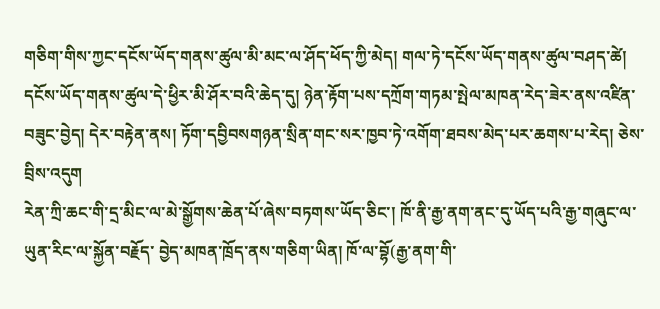གཅིག་གིས་ཀྱང་དངོས་ཡོད་གནས་ཚུལ་མི་མང་ལ་ཤོད་ཕོད་ཀྱི་མེད། གལ་ཏེ་དངོས་ཡོད་གནས་ཚུལ་བཤད་ཚེ། དངོས་ཡོད་གནས་ཚུལ་དེ་ཕྱིར་མི་ཤོར་བའི་ཆེད་དུ། ཉེན་རྟོག་པས་དཀྲོག་གཏམ་སྤེལ་མཁན་རེད་ཟེར་ནས་འཛིན་བཟུང་བྱེད། དེར་བརྟེན་ནས། ཏོག་དབྱིབསགཉན་སྲིན་གང་སར་ཁྱབ་ཏེ་འགོག་ཐབས་མེད་པར་ཆགས་པ་རེད། ཅེས་བྲིས་འདུག
རེན་ཀྲི་ཆང་གི་དྲ་མིང་ལ་མེ་སྒྱོགས་ཆེན་པོ་ཞེས་བཏགས་ཡོད་ཅིང་། ཁོ་ནི་རྒྱ་ནག་ནང་དུ་ཡོད་པའི་རྒྱ་གཞུང་ལ་ཡུན་རིང་ལ་སྐྱོན་བརྗོད་ བྱེད་མཁན་ཁྲོད་ནས་གཅིག་ཡིན། ཁོ་ལ་བྷོ(རྒྱ་ནག་གི་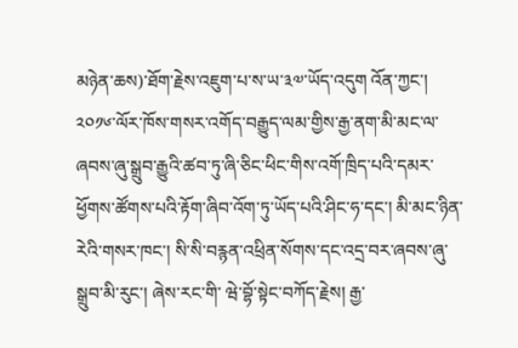མཉེན་ཆས)་ཐོག་རྗེས་འཇུག་པ་ས་ཡ་༣༧་ཡོད་འདུག འོན་ཀྱང་། ༢༠༡༦་ལོར་ཁོས་གསར་འགོད་བརྒྱུད་ལམ་གྱིས་རྒྱ་ནག་མི་མང་ལ་ཞབས་ཞུ་སྒྲུབ་རྒྱུའི་ཚབ་ཏུ་ཞི་ཅིང་ཕིང་གིས་འགོ་ཁྲིད་པའི་དམར་ཕྱོགས་ཚོགས་པའི་རྟོག་ཞིབ་འོག་ཏུ་ཡོད་པའི་ཤིང་ཧ་དང་། མི་མང་ཉིན་རེའི་གསར་ཁང་། སི་སི་བརྙན་འཕྲིན་སོགས་དང་འདྲ་བར་ཞབས་ཞུ་སྒྲུབ་མི་རུང་། ཞེས་རང་གི་ ཝེ་བྷོ་སྟེང་བཀོད་རྗེས། རྒྱ་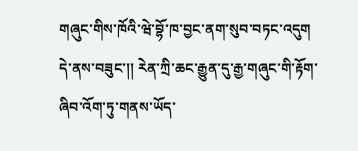གཞུང་གིས་ཁོའི་ཝེ་བྷོ་ཁ་བྱང་ནག་སུབ་བཏང་འདུག
དེ་ནས་བཟུང་།། རེན་ཀྲི་ཆང་རྒྱུན་དུ་རྒྱ་གཞུང་གི་རྟོག་ཞིབ་འོག་ཏུ་གནས་ཡོད་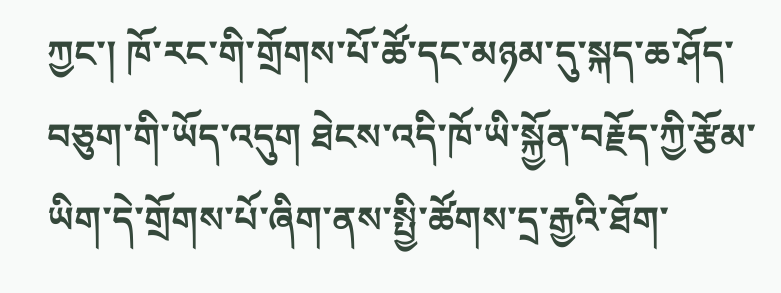ཀྱང་། ཁོ་རང་གི་གྲོགས་པོ་ཚོ་དང་མཉམ་དུ་སྐད་ཆ་ཤོད་བཅུག་གི་ཡོད་འདུག ཐེངས་འདི་ཁོ་ཡི་སྐྱོན་བརྗོད་ཀྱི་རྩོམ་ཡིག་དེ་གྲོགས་པོ་ཞིག་ནས་སྤྱི་ཚོགས་དྲ་རྒྱའི་ཐོག་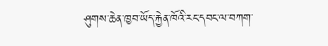ཤུགས་ཆེན་ཁྱབ་ཡོད་རྐྱེན་ཁོའི་རང་དབང་ལ་བཀག་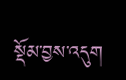སྡོམ་བྱས་འདུག